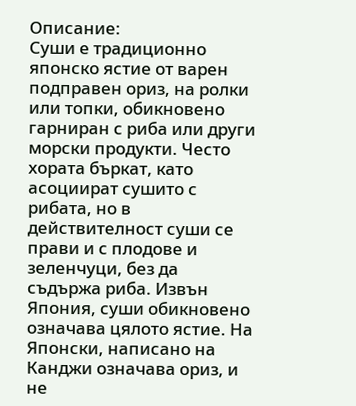Описание:
Суши е традиционно японско ястие от варен подправен ориз, на ролки или топки, обикновено гарниран с риба или други морски продукти. Често хората бъркат, като асоциират сушито с рибата, но в действителност суши се прави и с плодове и зеленчуци, без да съдържа риба. Извън Япония, суши обикновено означава цялото ястие. На Японски, написано на Канджи означава ориз, и не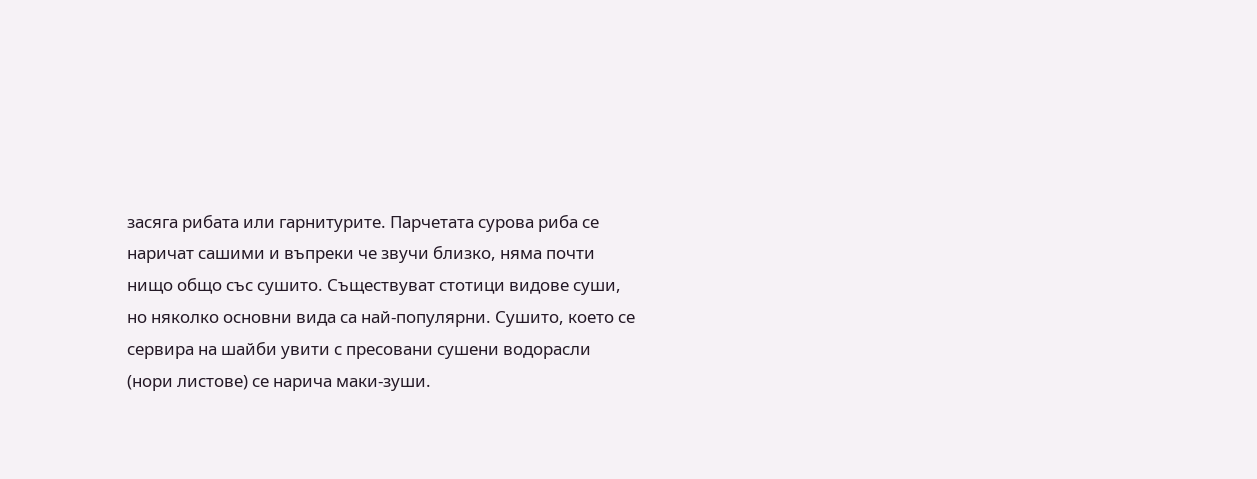засяга рибата или гарнитурите. Парчетата сурова риба се наричат сашими и въпреки че звучи близко, няма почти нищо общо със сушито. Съществуват стотици видове суши, но няколко основни вида са най-популярни. Сушито, което се сервира на шайби увити с пресовани сушени водорасли (нори листове) се нарича маки-зуши.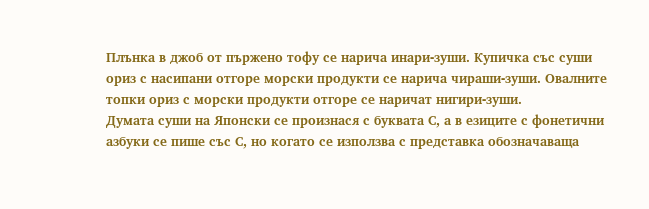Плънка в джоб от пържено тофу се нарича инари-зуши. Купичка със суши ориз с насипани отгоре морски продукти се нарича чираши-зуши. Овалните топки ориз с морски продукти отгоре се наричат нигири-зуши.
Думата суши на Японски се произнася с буквата С, а в езиците с фонетични азбуки се пише със С, но когато се използва с представка обозначаваща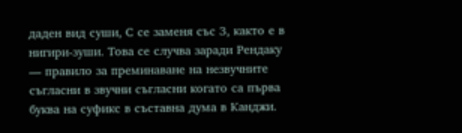даден вид суши, С се заменя със З, както е в нигири-зуши. Това се случва заради Рендаку — правило за преминаване на незвучните съгласни в звучни съгласни когато са първа буква на суфикс в съставна дума в Канджи.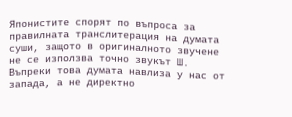Японистите спорят по въпроса за правилната транслитерация на думата суши, защото в оригиналното звучене не се използва точно звукът Ш. Въпреки това думата навлиза у нас от запада, а не директно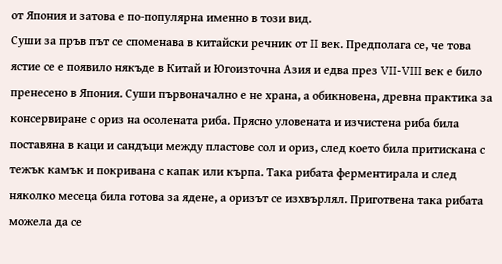от Япония и затова е по-популярна именно в този вид.
Суши за пръв път се споменава в китайски речник от II век. Предполага се, че това ястие се е появило някъде в Китай и Югоизточна Азия и едва през VII-VIII век е било пренесено в Япония. Суши първоначално е не храна, а обикновена, древна практика за консервиране с ориз на осолената риба. Прясно уловената и изчистена риба била поставяна в каци и сандъци между пластове сол и ориз, след което била притискана с тежък камък и покривана с капак или кърпа. Така рибата ферментирала и след няколко месеца била готова за ядене, а оризът се изхвърлял. Приготвена така рибата можела да се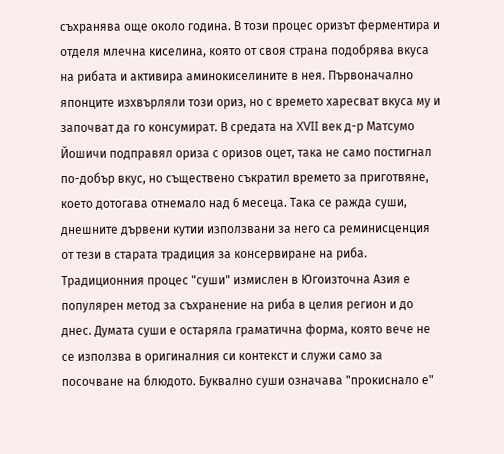съхранява още около година. В този процес оризът ферментира и отделя млечна киселина, която от своя страна подобрява вкуса на рибата и активира аминокиселините в нея. Първоначално японците изхвърляли този ориз, но с времето харесват вкуса му и започват да го консумират. В средата на XVII век д-р Матсумо Йошичи подправял ориза с оризов оцет, така не само постигнал по-добър вкус, но съществено съкратил времето за приготвяне, което дотогава отнемало над 6 месеца. Така се ражда суши, днешните дървени кутии използвани за него са реминисценция от тези в старата традиция за консервиране на риба.
Традиционния процес "суши" измислен в Югоизточна Азия е популярен метод за съхранение на риба в целия регион и до днес. Думата суши е остаряла граматична форма, която вече не се използва в оригиналния си контекст и служи само за посочване на блюдото. Буквално суши означава "прокиснало е"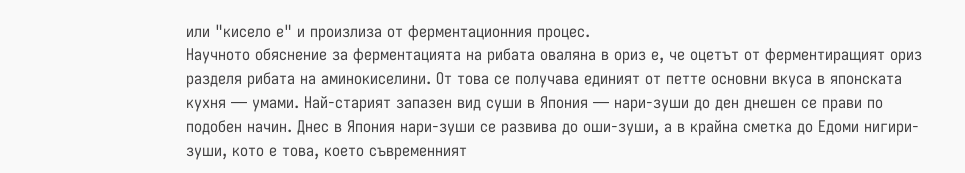или "кисело е" и произлиза от ферментационния процес.
Научното обяснение за ферментацията на рибата оваляна в ориз е, че оцетът от ферментиращият ориз разделя рибата на аминокиселини. От това се получава единият от петте основни вкуса в японската кухня — умами. Най-старият запазен вид суши в Япония — нари-зуши до ден днешен се прави по подобен начин. Днес в Япония нари-зуши се развива до оши-зуши, а в крайна сметка до Едоми нигири-зуши, кото е това, което съвременният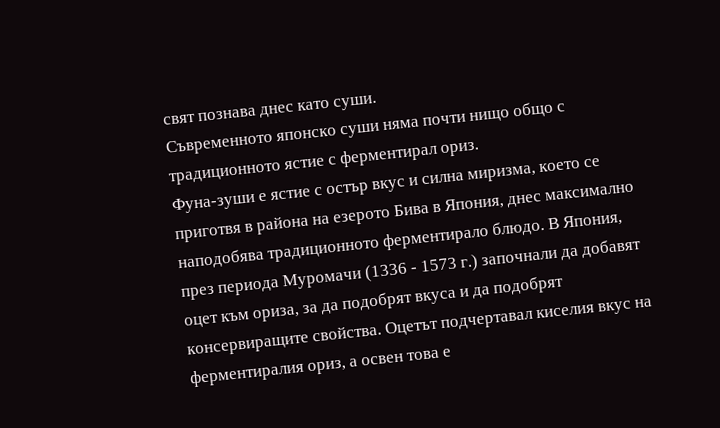свят познава днес като суши.
Съвременното японско суши няма почти нищо общо с традиционното ястие с ферментирал ориз.
Фуна-зуши е ястие с остър вкус и силна миризма, което се приготвя в района на езерото Бива в Япония, днес максимално наподобява традиционното ферментирало блюдо. В Япония, през периода Муромачи (1336 - 1573 г.) започнали да добавят оцет към ориза, за да подобрят вкуса и да подобрят консервиращите свойства. Оцетът подчертавал киселия вкус на ферментиралия ориз, а освен това е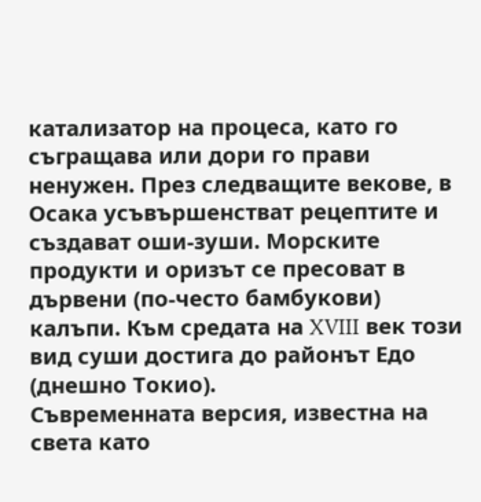катализатор на процеса, като го съгращава или дори го прави ненужен. През следващите векове, в Осака усъвършенстват рецептите и създават оши-зуши. Морските продукти и оризът се пресоват в дървени (по-често бамбукови) калъпи. Към средата на XVIII век този вид суши достига до районът Едо (днешно Токио).
Съвременната версия, известна на света като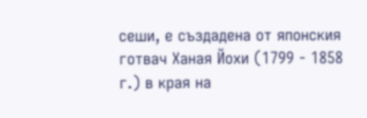сеши, е създадена от японския готвач Ханая Йохи (1799 - 1858 г.) в края на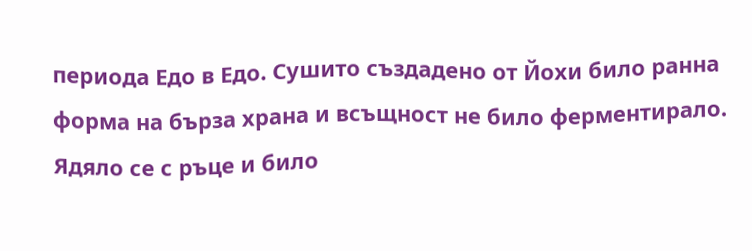периода Едо в Едо. Сушито създадено от Йохи било ранна форма на бърза храна и всъщност не било ферментирало. Ядяло се с ръце и било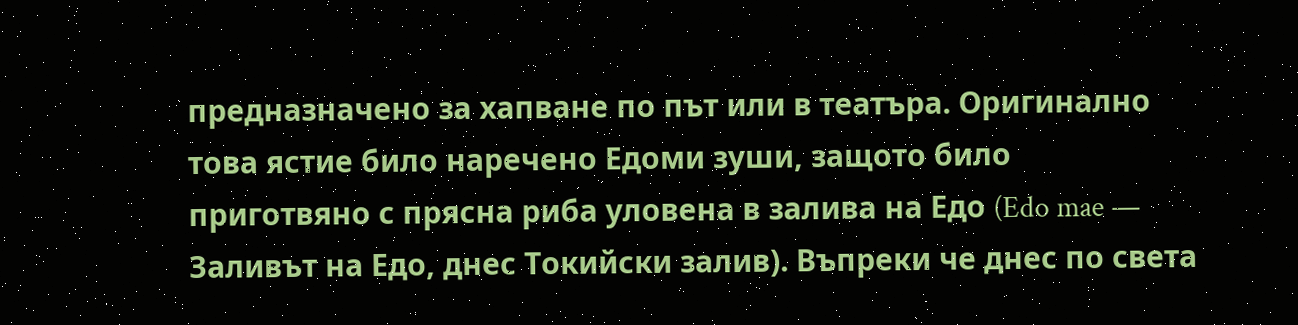предназначено за хапване по път или в театъра. Оригинално това ястие било наречено Едоми зуши, защото било приготвяно с прясна риба уловена в залива на Едо (Edo mae — Заливът на Едо, днес Токийски залив). Въпреки че днес по света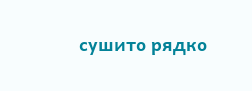сушито рядко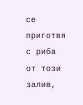се приготвя с риба от този залив,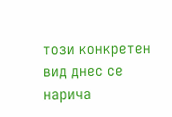този конкретен вид днес се нарича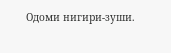Одоми нигири-зуши.